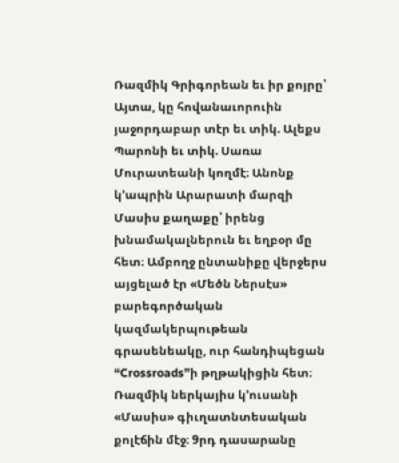Ռազմիկ Գրիգորեան եւ իր քոյրը՝ Այտա, կը հովանաւորուին յաջորդաբար տէր եւ տիկ. Ալեքս Պարոնի եւ տիկ. Սառա Մուրատեանի կողմէ։ Անոնք կ՚ապրին Արարատի մարզի Մասիս քաղաքը՝ իրենց խնամակալներուն եւ եղբօր մը հետ։ Ամբողջ ընտանիքը վերջերս այցելած էր «Մեծն Ներսէս» բարեգործական կազմակերպութեան գրասենեակը, ուր հանդիպեցան “Crossroads”ի թղթակիցին հետ։
Ռազմիկ ներկայիս կ՚ուսանի «Մասիս» գիւղատնտեսական քոլէճին մէջ։ 9րդ դասարանը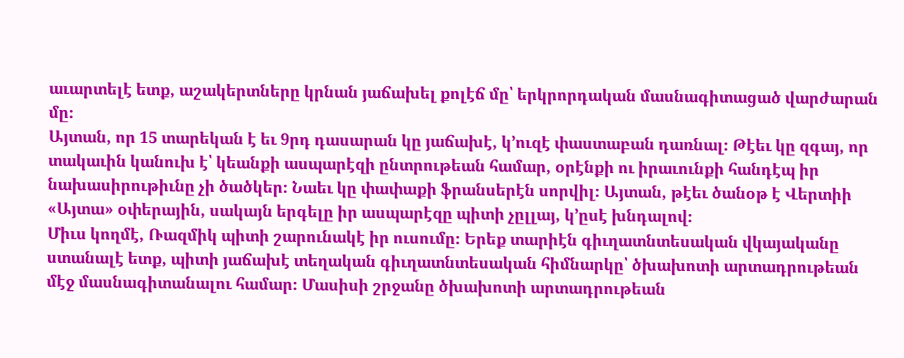աւարտելէ ետք, աշակերտները կրնան յաճախել քոլէճ մը՝ երկրորդական մասնագիտացած վարժարան մը։
Այտան, որ 15 տարեկան է եւ 9րդ դասարան կը յաճախէ, կ՚ուզէ փաստաբան դառնալ։ Թէեւ կը զգայ, որ տակաւին կանուխ է՝ կեանքի ասպարէզի ընտրութեան համար, օրէնքի ու իրաւունքի հանդէպ իր նախասիրութիւնը չի ծածկեր։ Նաեւ կը փափաքի ֆրանսերէն սորվիլ։ Այտան, թէեւ ծանօթ է Վերտիի «Այտա» օփերային, սակայն երգելը իր ասպարէզը պիտի չըլլայ, կ՚ըսէ խնդալով։
Միւս կողմէ, Ռազմիկ պիտի շարունակէ իր ուսումը։ Երեք տարիէն գիւղատնտեսական վկայականը ստանալէ ետք, պիտի յաճախէ տեղական գիւղատնտեսական հիմնարկը՝ ծխախոտի արտադրութեան մէջ մասնագիտանալու համար։ Մասիսի շրջանը ծխախոտի արտադրութեան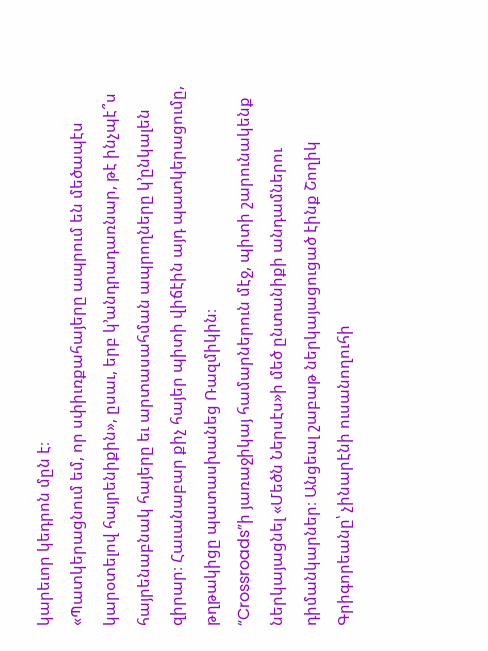կարեւոր կեդրոն մըն է։
«Պատկերացնում եմ, որ սփիւռքահայերը ապրում են մեծապէս կարօտելով հայրենիքին», ըսաւ, երբ կ՚անդրադառնար, թէ ինչպէ՞ս հայրենաբնակ հայերը եւ արտասահման ապրողները կ՚ընկալեն զիրար։ Հաւանաբար քիչ հայեր պիտի վիճէին այդ պատկերացումը, թղթակիցը պատասխանեց Ռազմիկին։
“Crossroads”ի յառաջիկայ համարներուն մէջ, պիտի շարունակենք ներկայացնել «Մեծն Ներսէս»ի մեծ ընտանիքի անդամներու դիմանկարներ։ Անցեալ շաբաթ ներկայացուցած էինք Շողիկ Գրիգորեանը՝ չինարէնի ուսանողուհի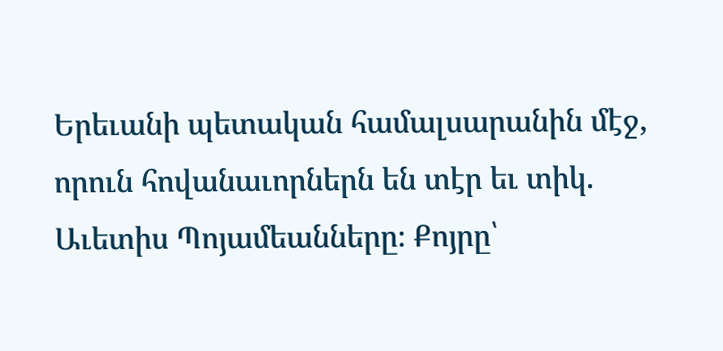Երեւանի պետական համալսարանին մէջ, որուն հովանաւորներն են տէր եւ տիկ. Աւետիս Պոյամեանները։ Քոյրը՝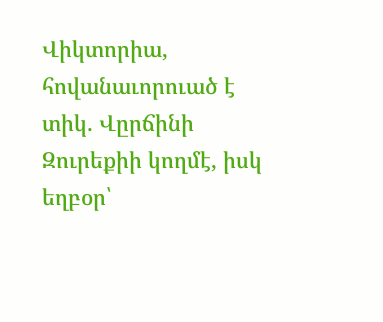Վիկտորիա, հովանաւորուած է տիկ. Վըրճինի Զուրեքիի կողմէ, իսկ եղբօր՝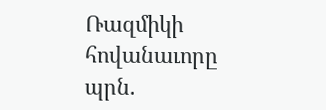Ռազմիկի հովանաւորը պրն.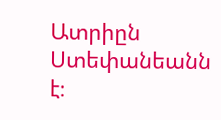Ատրիըն Ստեփանեանն է։